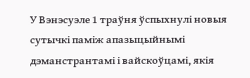У Вэнэсуэле 1 траўня ўспыхнулі новыя сутычкі паміж апазыцыйнымі дэманстрантамі і вайскоўцамі, якія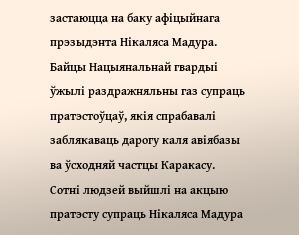застаюцца на баку афіцыйнага прэзыдэнта Нікаляса Мадура. Байцы Нацыянальнай гвардыі ўжылі раздражняльны газ супраць пратэстоўцаў, якія спрабавалі заблякаваць дарогу каля авіябазы ва ўсходняй частцы Каракасу.
Сотні людзей выйшлі на акцыю пратэсту супраць Нікаляса Мадура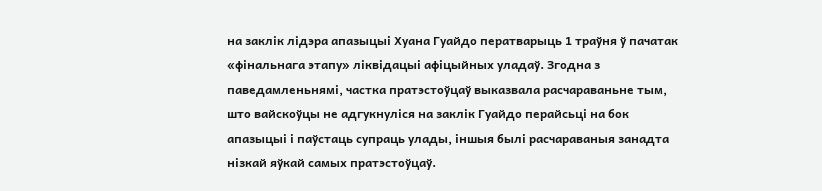на заклік лідэра апазыцыі Хуана Гуайдо ператварыць 1 траўня ў пачатак «фінальнага этапу» ліквідацыі афіцыйных уладаў. Згодна з паведамленьнямі, частка пратэстоўцаў выказвала расчараваньне тым, што вайскоўцы не адгукнуліся на заклік Гуайдо перайсьці на бок апазыцыі і паўстаць супраць улады, іншыя былі расчараваныя занадта нізкай яўкай самых пратэстоўцаў.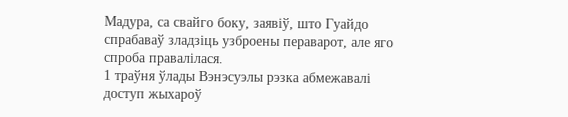Мадура, са свайго боку, заявіў, што Гуайдо спрабаваў зладзіць узброены пераварот, але яго спроба правалілася.
1 траўня ўлады Вэнэсуэлы рэзка абмежавалі доступ жыхароў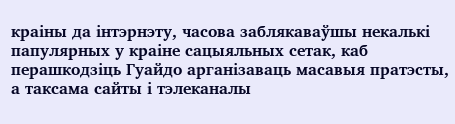краіны да інтэрнэту, часова заблякаваўшы некалькі папулярных у краіне сацыяльных сетак, каб перашкодзіць Гуайдо арганізаваць масавыя пратэсты, а таксама сайты і тэлеканалы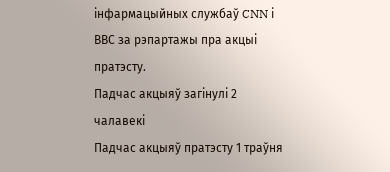інфармацыйных службаў CNN і ВВС за рэпартажы пра акцыі пратэсту.
Падчас акцыяў загінулі 2 чалавекі
Падчас акцыяў пратэсту 1 траўня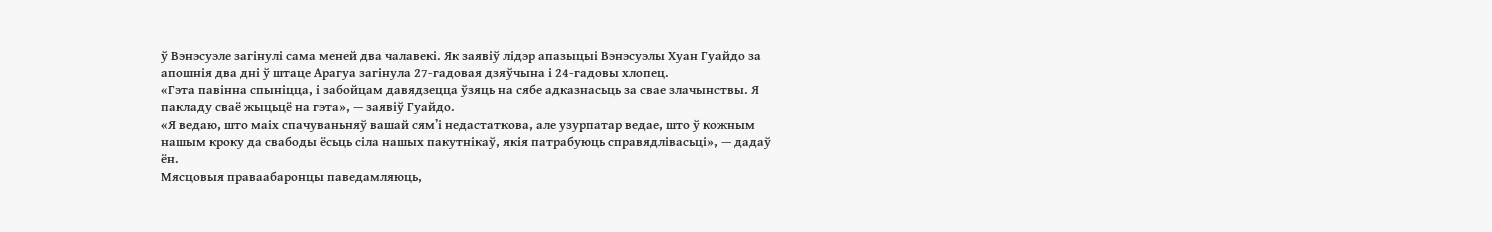ў Вэнэсуэле загінулі сама меней два чалавекі. Як заявіў лідэр апазыцыі Вэнэсуэлы Хуан Гуайдо за апошнія два дні ў штаце Арагуа загінула 27-гадовая дзяўчына і 24-гадовы хлопец.
«Гэта павінна спыніцца, і забойцам давядзецца ўзяць на сябе адказнасьць за свае злачынствы. Я пакладу сваё жыцьцё на гэта», — заявіў Гуайдо.
«Я ведаю, што маіх спачуваньняў вашай сям’і недастаткова, але узурпатар ведае, што ў кожным нашым кроку да свабоды ёсьць сіла нашых пакутнікаў, якія патрабуюць справядлівасьці», — дадаў ён.
Мясцовыя праваабаронцы паведамляюць,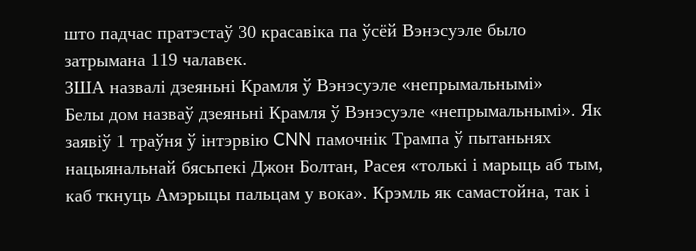што падчас пратэстаў 30 красавіка па ўсёй Вэнэсуэле было затрымана 119 чалавек.
ЗША назвалі дзеяньні Крамля ў Вэнэсуэле «непрымальнымі»
Белы дом назваў дзеяньні Крамля ў Вэнэсуэле «непрымальнымі». Як заявіў 1 траўня ў інтэрвію CNN памочнік Трампа ў пытаньнях нацыянальнай бясьпекі Джон Болтан, Расея «толькі і марыць аб тым, каб ткнуць Амэрыцы пальцам у вока». Крэмль як самастойна, так і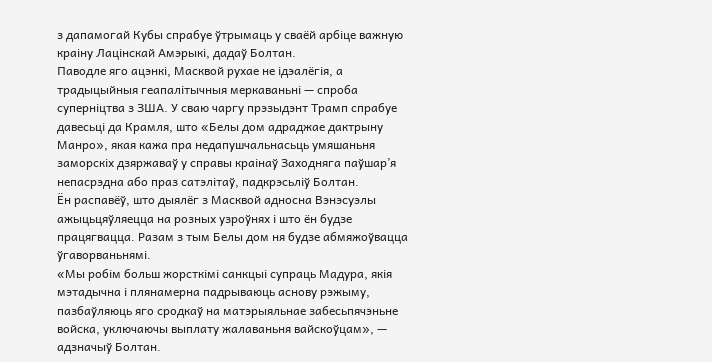з дапамогай Кубы спрабуе ўтрымаць у сваёй арбіце важную краіну Лацінскай Амэрыкі, дадаў Болтан.
Паводле яго ацэнкі, Масквой рухае не ідэалёгія, а традыцыйныя геапалітычныя меркаваньні — спроба суперніцтва з ЗША. У сваю чаргу прэзыдэнт Трамп спрабуе давесьці да Крамля, што «Белы дом адраджае дактрыну Манро», якая кажа пра недапушчальнасьць умяшаньня заморскіх дзяржаваў у справы краінаў Заходняга паўшар’я непасрэдна або праз сатэлітаў, падкрэсьліў Болтан.
Ён распавёў, што дыялёг з Масквой адносна Вэнэсуэлы ажыцьцяўляецца на розных узроўнях і што ён будзе працягвацца. Разам з тым Белы дом ня будзе абмяжоўвацца ўгаворваньнямі.
«Мы робім больш жорсткімі санкцыі супраць Мадура, якія мэтадычна і плянамерна падрываюць аснову рэжыму, пазбаўляюць яго сродкаў на матэрыяльнае забесьпячэньне войска, уключаючы выплату жалаваньня вайскоўцам», — адзначыў Болтан.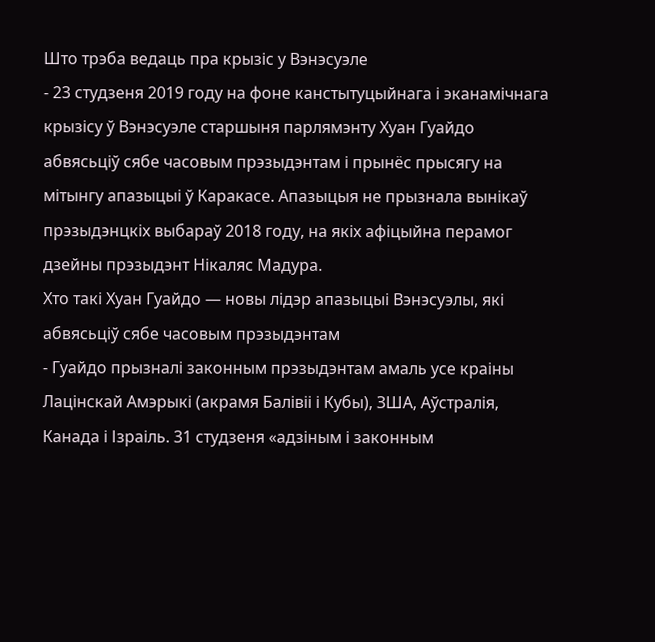Што трэба ведаць пра крызіс у Вэнэсуэле
- 23 студзеня 2019 году на фоне канстытуцыйнага і эканамічнага крызісу ў Вэнэсуэле старшыня парлямэнту Хуан Гуайдо абвясьціў сябе часовым прэзыдэнтам і прынёс прысягу на мітынгу апазыцыі ў Каракасе. Апазыцыя не прызнала вынікаў прэзыдэнцкіх выбараў 2018 году, на якіх афіцыйна перамог дзейны прэзыдэнт Нікаляс Мадура.
Хто такі Хуан Гуайдо — новы лідэр апазыцыі Вэнэсуэлы, які абвясьціў сябе часовым прэзыдэнтам
- Гуайдо прызналі законным прэзыдэнтам амаль усе краіны Лацінскай Амэрыкі (акрамя Балівіі і Кубы), ЗША, Аўстралія, Канада і Ізраіль. 31 студзеня «адзіным і законным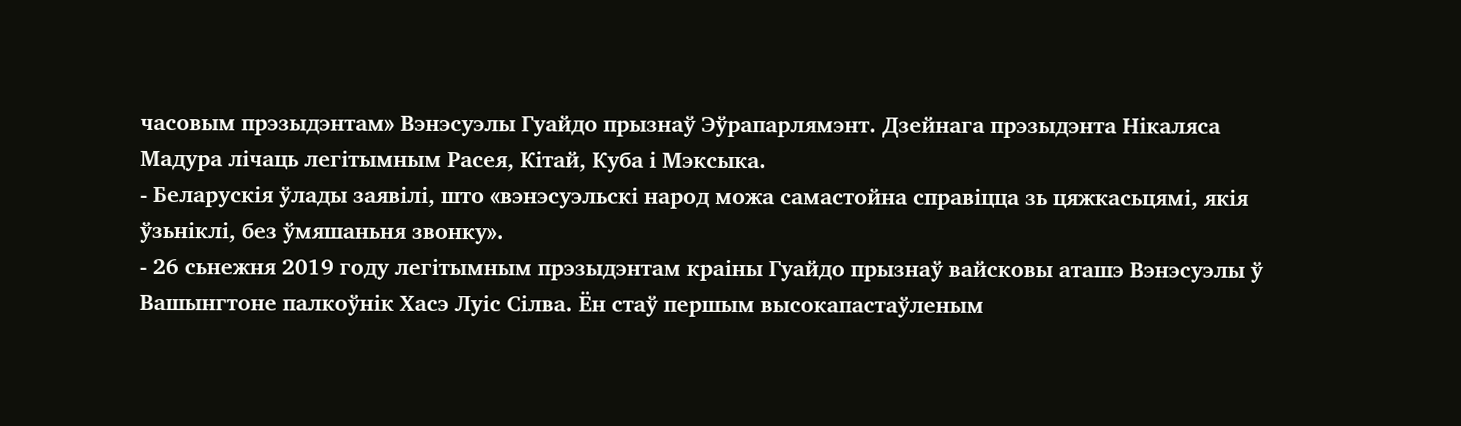часовым прэзыдэнтам» Вэнэсуэлы Гуайдо прызнаў Эўрапарлямэнт. Дзейнага прэзыдэнта Нікаляса Мадура лічаць легітымным Расея, Кітай, Куба і Мэксыка.
- Беларускія ўлады заявілі, што «вэнэсуэльскі народ можа самастойна справіцца зь цяжкасьцямі, якія ўзьніклі, без ўмяшаньня звонку».
- 26 сьнежня 2019 году легітымным прэзыдэнтам краіны Гуайдо прызнаў вайсковы аташэ Вэнэсуэлы ў Вашынгтоне палкоўнік Хасэ Луіс Сілва. Ён стаў першым высокапастаўленым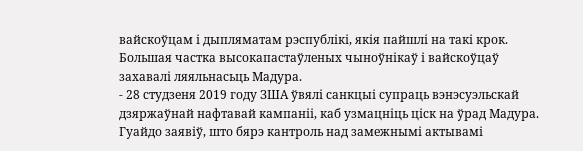вайскоўцам і дыпляматам рэспублікі, якія пайшлі на такі крок. Большая частка высокапастаўленых чыноўнікаў і вайскоўцаў захавалі ляяльнасьць Мадура.
- 28 студзеня 2019 году ЗША ўвялі санкцыі супраць вэнэсуэльскай дзяржаўнай нафтавай кампаніі, каб узмацніць ціск на ўрад Мадура. Гуайдо заявіў, што бярэ кантроль над замежнымі актывамі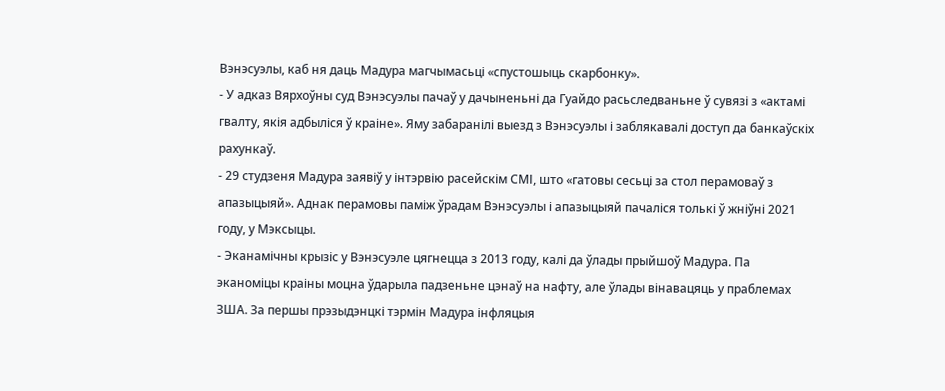Вэнэсуэлы, каб ня даць Мадура магчымасьці «спустошыць скарбонку».
- У адказ Вярхоўны суд Вэнэсуэлы пачаў у дачыненьні да Гуайдо расьследваньне ў сувязі з «актамі гвалту, якія адбыліся ў краіне». Яму забаранілі выезд з Вэнэсуэлы і заблякавалі доступ да банкаўскіх рахункаў.
- 29 студзеня Мадура заявіў у інтэрвію расейскім СМІ, што «гатовы сесьці за стол перамоваў з апазыцыяй». Аднак перамовы паміж ўрадам Вэнэсуэлы і апазыцыяй пачаліся толькі ў жніўні 2021 году, у Мэксыцы.
- Эканамічны крызіс у Вэнэсуэле цягнецца з 2013 году, калі да ўлады прыйшоў Мадура. Па эканоміцы краіны моцна ўдарыла падзеньне цэнаў на нафту, але ўлады вінавацяць у праблемах ЗША. За першы прэзыдэнцкі тэрмін Мадура інфляцыя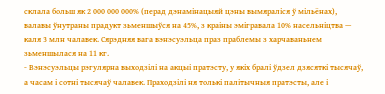склала больш як 2 000 000 000% (перад дэнамінацыяй цэны вымяраліся ў мільёнах), валавы ўнутраны прадукт зьменшыўся на 45%, з краіны эмігравала 10% насельніцтва — каля 3 млн чалавек. Сярэдняя вага вэнэсуэльца праз праблемы з харчаваньнем зьменшылася на 11 кг.
- Вэнэсуэльцы рэгулярна выходзілі на акцыі пратэсту, у якіх бралі ўдзел дзясяткі тысячаў, а часам і сотні тысячаў чалавек. Праходзілі ня толькі палітычныя пратэсты, але і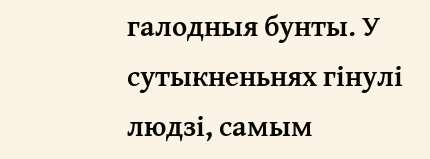галодныя бунты. У сутыкненьнях гінулі людзі, самым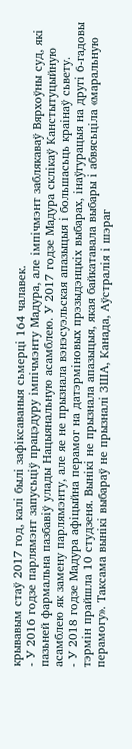крывавым стаў 2017 год, калі былі зафіксаваныя сьмерці 164 чалавек.
- У 2016 годзе парлямэнт запусьціў працэдуру імпічмэнту Мадура, але імпічмэнт заблякаваў Вярхоўны суд, які пазьней фармальна пазбавіў улады Нацыянальную асамблею. У 2017 годзе Мадура склікаў Канстытуцыйную асамблею як замену парлямэнту, але яе не прызнала вэнэсуэльская апазыцыя і большасьць краінаў сьвету.
- У 2018 годзе Мадура афіцыйна перамог на датэрміновых прэзыдэнцкіх выбарах, інаўгурацыя на другі 6-гадовы тэрмін прайшла 10 студзеня. Вынікі не прызнала апазыцыя, якая байкатавала выбары і абвясьціла «маральную перамогу». Таксама вынікі выбараў не прызналі ЗША, Канада, Аўстралія і шэраг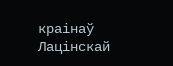краінаў Лацінскай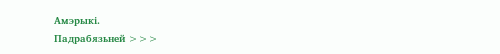Амэрыкі.
Падрабязьней >>>